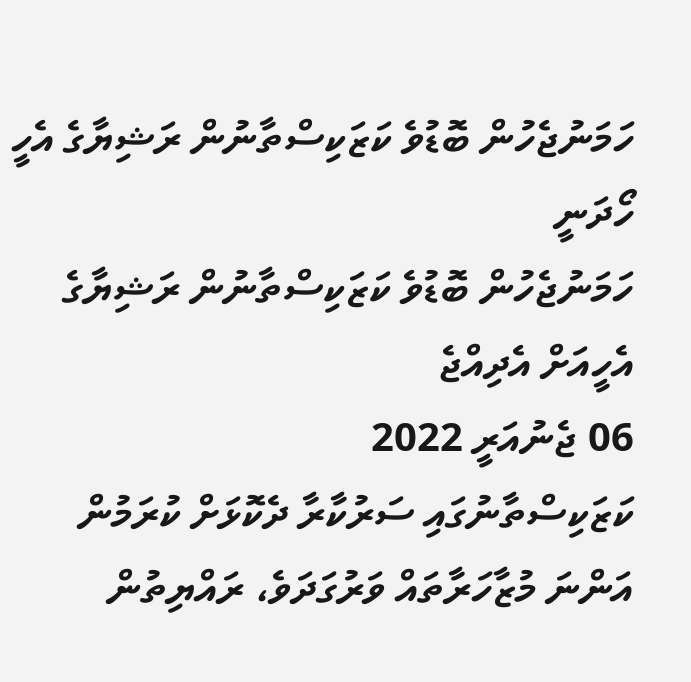ހަމަނުޖެހުން ބޮޑުވެ ކަޒަކިސްތާނުން ރަޝިޔާގެ އެހީ ހޯދަނީ
ހަމަނުޖެހުން ބޮޑުވެ ކަޒަކިސްތާނުން ރަޝިޔާގެ އެހީއަށް އެދިއްޖެ
06 ޖެނުއަރީ 2022
ކަޒަކިސްތާނުގައި ސަރުކާރާ ދެކޮޅަށް ކުރަމުން އަންނަ މުޒާހަރާތައް ވަރުގަދަވެ، ރައްޔިތުން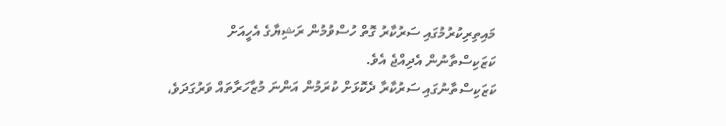މައިތިރިކުރުމުގައި ސަރުކާރު ގޮތް ހުސްވުމުން ރަޝިޔާގެ އެހީއަށް ކަޒަކިސްތާނުން އެދިއްޖެ އެވެ.
ކަޒަކިސްތާނުގައި ސަރުކާރާ ދެކޮޅަށް ކުރަމުން އަންނަ މުޒާހަރާތައް ވަރުގަދަވެ،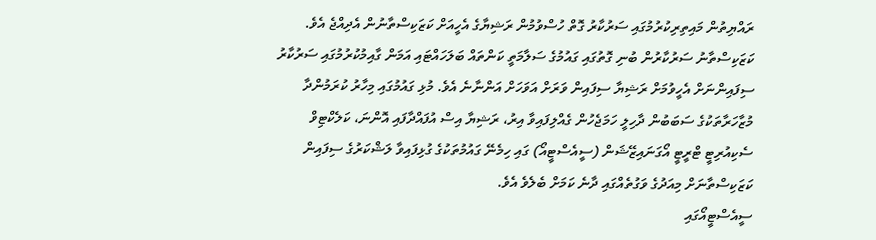ރައްޔިތުން މައިތިރިކުރުމުގައި ސަރުކާރު ގޮތް ހުސްވުމުން ރަޝިޔާގެ އެހީއަށް ކަޒަކިސްތާނުން އެދިއްޖެ އެވެ.
ކަޒަކިސްތާނު ސަރުކާރުން ބުނި ގޮތުގައި ގައުމުގެ ސަލާމަތީ ކަންތައް ބަލަހައްޓައި އަމަން ގާއިމުކުރުމުގައި ސަރުކާރު ސިފައިންނަށް އެހީވުމަށް ރަޝިޔާ ސިފައިން ވަރަށް އަވަހަށް އަންނާނެ އެވެ. މުޅި ގައުމުގައި މިހާރު ކުރަމުންދާ މުޒާހަރާތަކުގެ ސަބަބުން ދާހިލީ ހަމަޖެހުން ގެއްލިފައިވާ އިރު، ރަޝިޔާ އިސް އުފައްދާފައި އޮންނަ، ކަލެކްޓިވް ސެކިއުރިޓީ ޓްރީޓީ އޯގަނައިޒޭޝަން (ސީއެސްޓީއޯ) ގައި ހިމެނޭ ގައުމުތަކުގެ ގުޅިފައިވާ ލަޝްކަރުގެ ސިފައިން ކަޒަކިސްތާނަށް މިއަދުގެ ވަގުތެއްގައި ދާނެ ކަމަށް ބެލެވެ އެވެ.
ސީއެސްޓީއޯގައި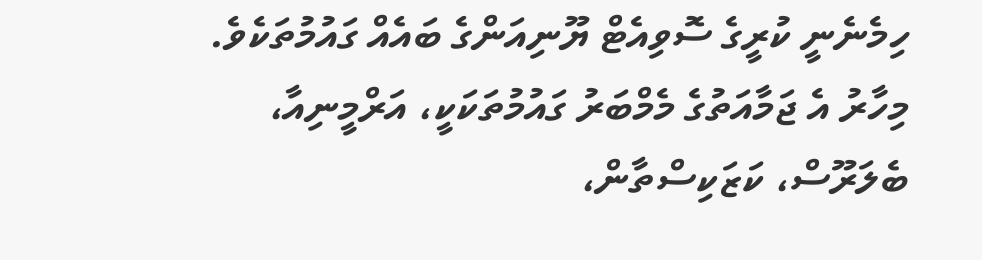ހިމެނެނީ ކުރީގެ ސޮވިއެޓް ޔޫނިއަންގެ ބައެއް ގައުމުތަކެވެ. މިހާރު އެ ޖަމާއަތުގެ މެމްބަރު ގައުމުތަކަކީ، އަރްމީނިއާ، ބެލަރޫސް، ކަޒަކިސްތާން،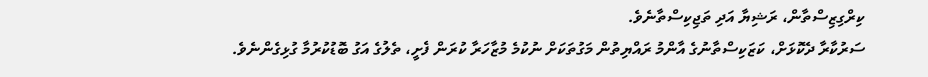ކިރްގިޒިސްތާން، ރަޝިޔާ އަދި ތަޖިކިސްތާނެވެ.
ސަރުކާރާ ދެކޮޅަށް، ކަޒަކިސްތާނުގެ އާންމު ރައްޔިތުން މަގުތަކަށް ނުކުމެ މުޒާހަރާ ކުރަން ފެށީ، ތެލުގެ އަގު ބޮޑުކުރުމާ ގުޅިގެންނެވެ.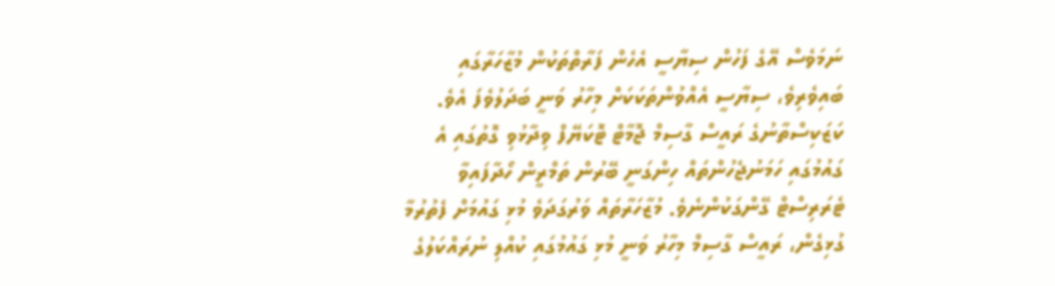ނަމަވެސް އޭގެ ފަހުން ސިޔާސީ އެހެން ފަރާތްތަކުން މުޒާހަރާގައި ބައިވެރިވެ، ސިޔާސީ އެއްވުންތަކަކަށް މިހާރު ވަނީ ބަދަލުވެފަ އެވެ.
ކަޒަކިސްތާނުގެ ރައީސް ގާސިމް ޖޮމާޓް ޓޮކަޔޭފް ވިދާޅުވި ގޮތުގައި އެ ގައުމުގައި ހަމަނުޖެހުންތައް ހިންގަނީ ބޭރުން ތަމްރީން ހޯދާފައިވާ ޓެރަރިސްޓް ގޭންގަކުންނެވެ. މުޒާހަރާތައް ވަރުގަދަވެ މުޅި ގައުމަށް ފެތުރުމާ ގުޅިގެން، ރައީސް ގާސިމް މިހާރު ވަނީ މުޅި ގައުމުގައި ކުއްލި ނުރައްކަލުގެ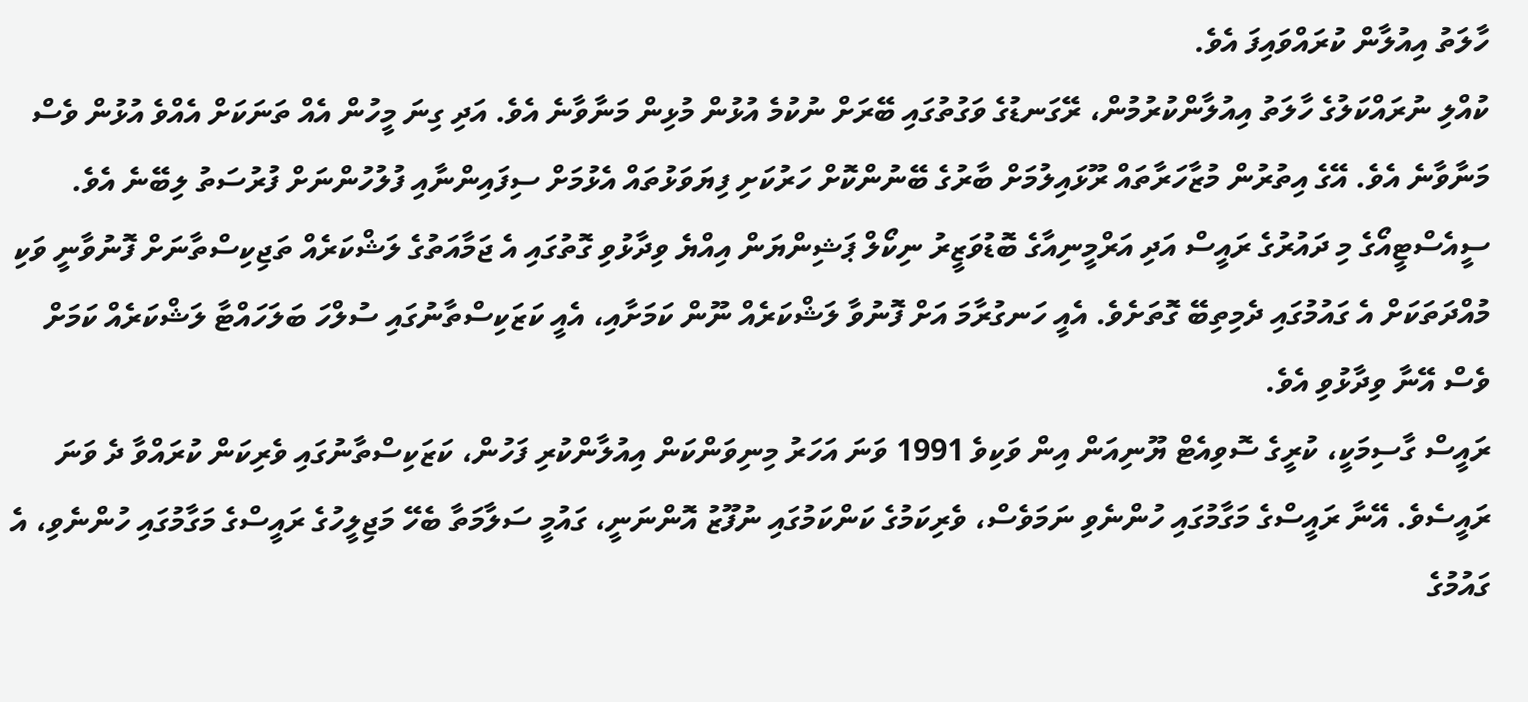ހާލަތު އިއުލާން ކުރައްވައިފަ އެވެ.
ކުއްލި ނުރައްކަލުގެ ހާލަތު އިއުލާންކުރުމުން، ރޭގަނޑުގެ ވަގުތުގައި ބޭރަށް ނުކުމެ އުޅުން މުޅިން މަނާވާނެ އެވެ. އަދި ގިނަ މީހުން އެއް ތަނަކަށް އެއްވެ އުޅުން ވެސް މަނާވާނެ އެވެ. އޭގެ އިތުރުން މުޒާހަރާތައް ރޫޅައިލުމަށް ބާރުގެ ބޭނުންކޮށް ހަރުކަށި ފިޔަވަޅުތައް އެޅުމަށް ސިފައިންނާއި ފުލުހުންނަށް ފުރުސަތު ލިބޭނެ އެވެ.
ސީއެސްޓީއޯގެ މި ދައުރުގެ ރައީސް އަދި އަރްމީނިއާގެ ބޮޑުވަޒީރު ނިކޯލް ޕަޝިންޔަން އިއްޔެ ވިދާޅުވި ގޮތުގައި އެ ޖަމާއަތުގެ ލަޝްކަރެއް ތަޖިކިސްތާނަށް ފޮނުވާނީ ވަކި މުއްދަތަކަށް އެ ގައުމުގައި ދެމިތިބޭ ގޮތަށެވެ. އެއީ ހަނގުރާމަ އަށް ފޮނުވާ ލަޝްކަރެއް ނޫން ކަމަށާއި، އެއީ ކަޒަކިސްތާނުގައި ސުލްހަ ބަލަހައްޓާ ލަޝްކަރެއް ކަމަށް ވެސް އޭނާ ވިދާޅުވި އެވެ.
ރައީސް ގާސިމަކީ، ކުރީގެ ސޮވިއެޓް ޔޫނިއަން އިން ވަކިވެ 1991 ވަނަ އަހަރު މިނިވަންކަން އިއުލާންކުރި ފަހުން، ކަޒަކިސްތާނުގައި ވެރިކަން ކުރައްވާ ދެ ވަނަ ރައީސެވެ. އޭނާ ރައީސްގެ މަގާމުގައި ހުންނެވި ނަމަވެސް، ވެރިކަމުގެ ކަންކަމުގައި ނުފޫޒު އޮންނަނީ، ގައުމީ ސަލާމަތާ ބެހޭ މަޖިލީހުގެ ރައީސްގެ މަގާމުގައި ހުންނެވި، އެ ގައުމުގެ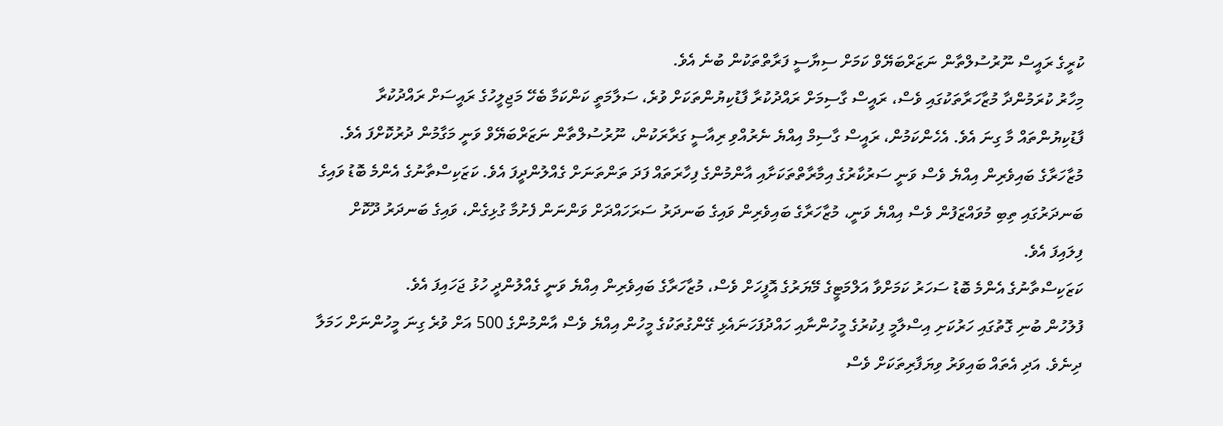ކުރީގެ ރައީސް ނޫރުސުލްތާން ނަޒަރްބަޔޭވް ކަމަށް ސިޔާސީ ފަރާތްތަކުން ބުނެ އެވެ.
މިހާރު ކުރަމުންދާ މުޒާހަރާތަކުގައި ވެސް، ރައީސް ގާސިމަށް ރައްދުކުރާ ފާޑުކިޔުންތަކަށް ވުރެ، ސަލާމަތީ ކަންކަމާ ބެހޭ މަޖިލީހުގެ ރައީސަށް ރައްދުކުރާ ފާޑުކިޔުންތައް މާ ގިނަ އެވެ. އެހެންކަމުން، ރައީސް ގާސިމް އިއްޔެ ނެރުއްވި ރިއާސީ ގަރާރަކުން، ނޫރުސުލްތާން ނަޒަރްބަޔޭވް ވަނީ މަގާމުން ދުރުކޮށްފަ އެވެ.
މުޒާހަރާގެ ބައިވެރިން އިއްޔެ ވެސް ވަނީ ސަރުކާރުގެ އިމާރާތްތަކަށާއި އާންމުންގެ ފިހާރަތައް ފަދަ ތަންތަނަށް ގެއްލުންދީފަ އެވެ. ކަޒަކިސްތާނުގެ އެންމެ ބޮޑު ވައިގެ ބަނދަރުގައި ތިބި މުވައްޒަފުން ވެސް އިއްޔެ ވަނީ، މުޒާހަރާގެ ބައިވެރިން ވައިގެ ބަނދަރު ސަރަހައްދަށް ވަންނަން ފެށުމާ ގުޅިގެން، ވައިގެ ބަނދަރު ދޫކޮށް ފިލައިފަ އެވެ.
ކަޒަކިސްތާނުގެ އެންމެ ބޮޑު ސަހަރު ކަމަށްވާ އަލްމަޓީގެ މޭޔަރުގެ އޮފީހަށް ވެސް، މުޒާހަރާގެ ބައިވެރިން އިއްޔެ ވަނީ ގެއްލުންދީ ހުޅު ޖަހައިފަ އެވެ.
ފުލުހުން ބުނި ގޮތުގައި ހަރުކަށި އިސްލާމީ ފިކުރުގެ މީހުންނާއި ހައްދުފަހަނައެޅި ގޭންގުތަކުގެ މީހުން އިއްޔެ ވެސް އާންމުންގެ 500 އަށް ވުރެ ގިނަ މީހުންނަށް ހަމަލާ ދިނެވެ. އަދި އެތައް ބައިވަރު ވިޔަފާރިތަކަށް ވެސް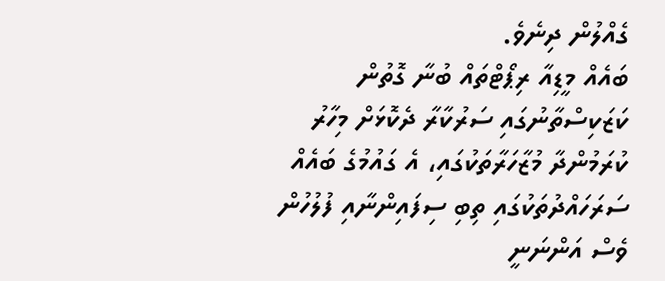ގެއްލުން ދިނެވެ.
ބައެއް މީޑިއާ ރިޕޯޓްތައް ބުނާ ގޮތުން ކަޒަކިސްތާނުގައި ސަރުކާރާ ދެކޮޅަށް މިހާރު ކުރަމުންދާ މުޒާހަރާތަކުގައި، އެ ގައުމުގެ ބައެއް ސަރަހައްދުތަކުގައި ތިބި ސިފައިންނާއި ފުލުހުން ވެސް އަންނަނީ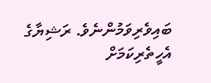ބައިވެރިވަމުންނެވެ. ރަޝިޔާގެ އެހީތެރިކަމަށް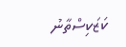ކަޒަކިސްތާނު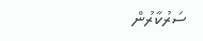ސަރުކާރުން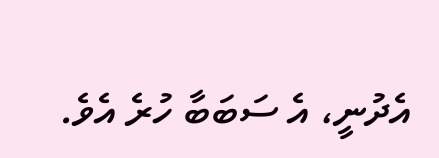އެދުނީ، އެ ސަބަބާ ހުރެ އެވެ.